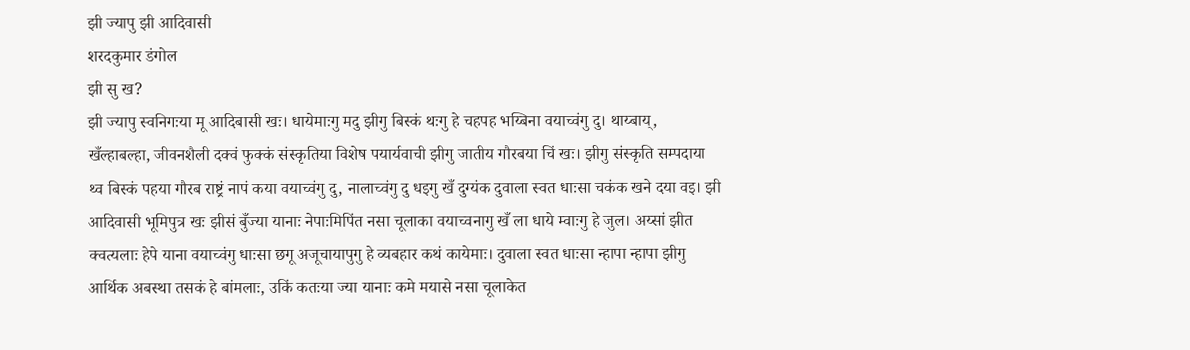झी ज्यापु झी आदिवासी
शरदकुमार डंगोल
झी सु ख?
झी ज्यापु स्वनिगःया मू आदिबासी खः। धायेमाःगु मदु झीगु बिस्कं थःगु हे चहपह भय्बिना वयाच्वंगु दु। थाय्बाय्, खँल्हाबल्हा, जीवनशैली दक्वं फुक्कं संस्कृतिया विशेष पयार्यवाची झीगु जातीय गौरबया चिं खः। झीगु संस्कृति सम्पदाया थ्व बिस्कं पहया गौरब राष्ट्रं नापं कया वयाच्वंगु दु, नालाच्वंगु दु धइगु खँ दुग्यंक दुवाला स्वत धाःसा चकंक खने दया वइ। झी आदिवासी भूमिपुत्र खः झीसं बुँज्या यानाः नेपाःमिपिंत नसा चूलाका वयाच्वनागु खँ ला धाये म्वाःगु हे जुल। अय्सां झीत क्वत्यलाः हेपे याना वयाच्वंगु धाःसा छगू अजूचायापुगु हे व्यबहार कथं कायेमाः। दुवाला स्वत धाःसा न्हापा न्हापा झीगु आर्थिक अबस्था तसकं हे बांमलाः, उकिं कतःया ज्या यानाः कमे मयासे नसा चूलाकेत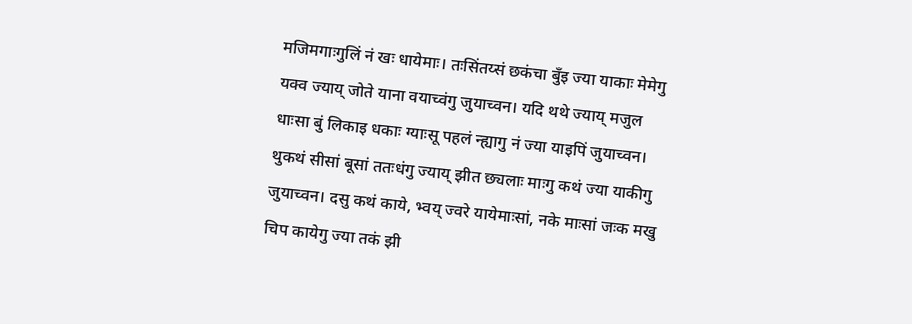मजिमगाःगुलिं नं खः धायेमाः। तःसिंतय्सं छकंचा बुँइ ज्या याकाः मेमेगु यक्व ज्याय् जोते याना वयाच्वंगु जुयाच्वन। यदि थथे ज्याय् मजुल धाःसा बुं लिकाइ धकाः ग्याःसू पहलं न्ह्यागु नं ज्या याइपिं जुयाच्वन। थुकथं सीसां बूसां ततःधंगु ज्याय् झीत छ्यलाः माःगु कथं ज्या याकीगु जुयाच्वन। दसु कथं काये, भ्वय् ज्वरे यायेमाःसां, नके माःसां जःक मखु चिप कायेगु ज्या तकं झी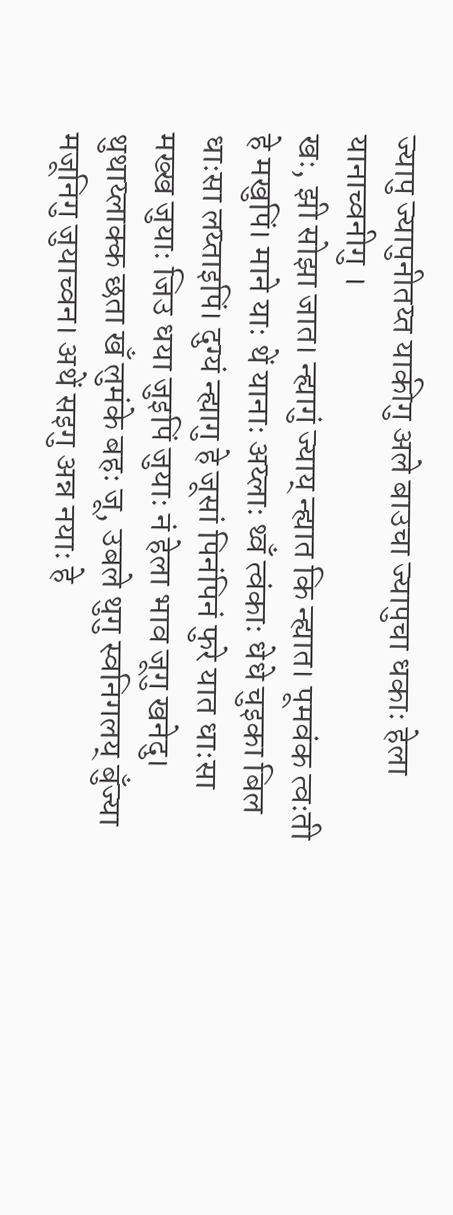ज्यापु ज्यापुनीतय्त याकीगु अले बाउचा ज्यापुचा धकाः हेला यानाच्वनीगु ।
खः, झी सोझा जात। न्ह्यागुं ज्याय् न्ह्यात कि न्ह्यात। पूमवंक त्वःती हे मखुपिं। माने याः थें यानाः अय्लाः थ्वँ त्वंकाः धेधे चुइका बिल धाःसा लय्ताइपिं। दुग्यं न्ह्यागु हे जूसां पिनंपिनं फुरे यात धाःसा मख्ख जुयाः जिउ धया जुइपिं जुयाः नं हेला भाव जूगु खनेदु। थुथाय्लाक्क छता खँ लुमंके बहः जू, उबले थुगु स्वनिगलय् बुँज्या मजूनिगु जुयाच्वन। अथें सइगु अन्न नयाः हे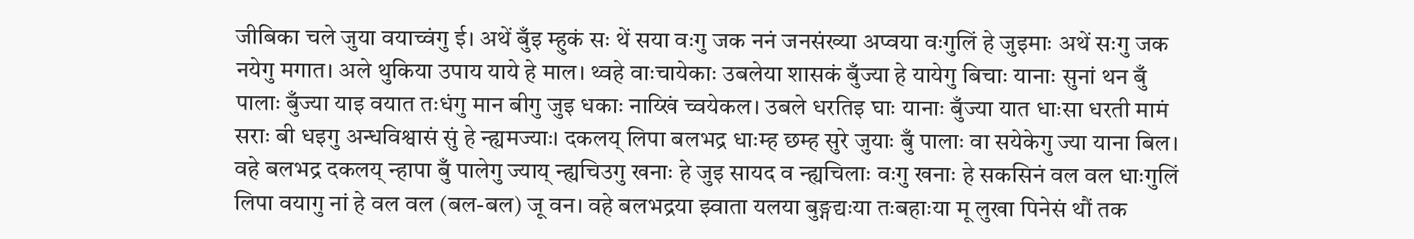जीबिका चले जुया वयाच्वंगु ई। अथें बुँइ म्हुकं सः थें सया वःगु जक ननं जनसंख्या अप्वया वःगुलिं हे जुइमाः अथें सःगु जक नयेगु मगात। अले थुकिया उपाय याये हे माल। थ्वहे वाःचायेकाः उबलेया शासकं बुँज्या हे यायेगु बिचाः यानाः सुनां थन बुँ पालाः बुँज्या याइ वयात तःधंगु मान बीगु जुइ धकाः नाय्खिं च्वयेकल। उबले धरतिइ घाः यानाः बुँज्या यात धाःसा धरती मामं सराः बी धइगु अन्धविश्वासं सुं हे न्ह्यमज्याः। दकलय् लिपा बलभद्र धाःम्ह छम्ह सुरे जुयाः बुँ पालाः वा सयेकेगु ज्या याना बिल। वहे बलभद्र दकलय् न्हापा बुँ पालेगु ज्याय् न्ह्यचिउगु खनाः हे जुइ सायद व न्ह्यचिलाः वःगु खनाः हे सकसिनं वल वल धाःगुलिं लिपा वयागु नां हे वल वल (बल-बल) जू वन। वहे बलभद्रया झ्वाता यलया बुङ्गद्यःया तःबहाःया मू लुखा पिनेसं थौं तक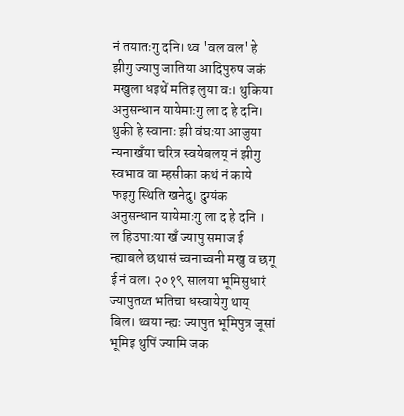नं तयातःगु दनि। थ्व 'वल वल' हे झीगु ज्यापु जातिया आदिपुरुष जकं मखुला धइथें मतिइ लुया वः। थुकिया अनुसन्धान यायेमाःगु ला द हे दनि। थुकी हे स्वानाः झी वंघःया आजुया न्यनाखँया चरित्र स्वयेबलय् नं झीगु स्वभाव वा म्हसीका कथं नं काये फइगु स्थिति खनेदु। दुग्यंक अनुसन्धान यायेमाःगु ला द हे दनि ।
ल हिउपाःया खँ ज्यापु समाज ई न्ह्याबले छथासं च्वनाच्वनी मखु व छगू ई नं वल। २०१९ सालया भूमिसुधारं ज्यापुतय्त भतिचा धस्वायेगु थाय् बिल। थ्वया न्ह्यः ज्यापुत भूमिपुत्र जूसां भूमिइ थुपिं ज्यामि जक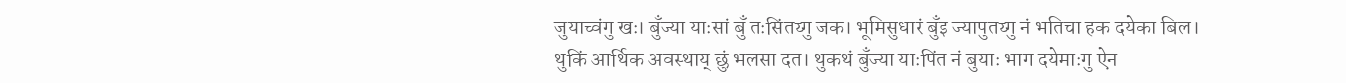जुयाच्वंगु खः। बुँज्या याःसां बुँ तःसिंतय्गु जक। भूमिसुधारं बुँइ ज्यापुतय्गु नं भतिचा हक दयेका बिल। थुकिं आर्थिक अवस्थाय् छुं भलसा दत। थुकथं बुँज्या याःपिंत नं बुयाः भाग दयेमाःगु ऐन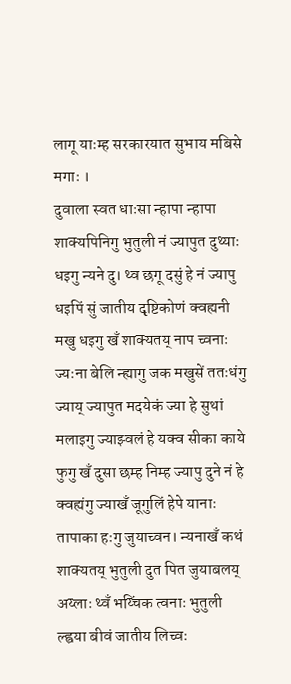लागू याःम्ह सरकारयात सुभाय मबिसे मगाः ।
दुवाला स्वत धाःसा न्हापा न्हापा शाक्यपिनिगु भुतुली नं ज्यापुत दुथ्याः धइगु न्यने दु। थ्व छगू दसुं हे नं ज्यापु धइपिं सुं जातीय दृष्टिकोणं क्वह्यनी मखु धइगु खँ शाक्यतय् नाप च्वनाः ज्यःना बेलि न्ह्यागु जक मखुसें ततःधंगु ज्याय् ज्यापुत मदयेकं ज्या हे सुथां मलाइगु ज्याझ्वलं हे यक्व सीका काये फुगु खँ दुसा छम्ह निम्ह ज्यापु दुने नं हे क्वह्यंगु ज्याखँ जूगुलिं हेपे यानाः तापाका हःगु जुयाच्वन। न्यनाखँ कथं शाक्यतय् भुतुली दुत पित जुयाबलय् अय्लाः थ्वँ भय्चिंक त्वनाः भुतुली ल्ह्वया बीवं जातीय लिच्वः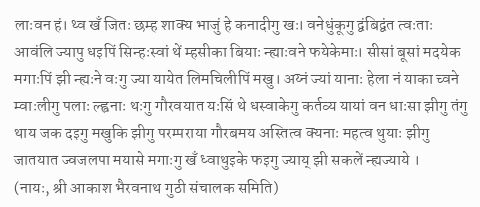लाःवन हं। थ्व खँ जितः छम्ह शाक्य भाजुं हे कनादीगु खः। वनेधुंकूगु द्वंबिद्वंत त्वःताः आवंलि ज्यापु धइपिं सिन्हःस्वां थें म्हसीका बियाः न्ह्याःवने फयेकेमाः। सीसां बूसां मदयेक मगाःपिं झी न्ह्यःने वःगु ज्या यायेत लिमचिलीपिं मखु। अय्नं ज्यां यानाः हेला नं याका च्वने म्वाःलीगु पलाः ल्ह्वनाः थःगु गौरवयात यःसिं थे धस्वाकेगु कर्तव्य यायां वन धाःसा झीगु तंगु थाय जक दइगु मखुकि झीगु परम्पराया गौरबमय अस्तित्व क्यनाः महत्व थुयाः झीगु जातयात ज्वजलपा मयासे मगाःगु खँ ध्वाथुइके फइगु ज्याय् झी सकलें न्ह्यज्याये ।
(नायः, श्री आकाश भैरवनाथ गुठी संचालक समिति)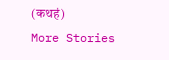(कथहं)
More Stories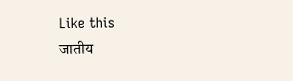Like this
जातीय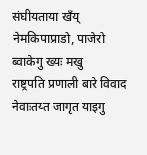संघीयताया खँय् नेमकिपाप्राडो, पाजेरो ब्वाकेगु ख्यः मखु
राष्ट्रपति प्रणाली बारे विवाद
नेवाःतय्त जागृत याइगु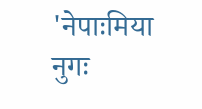'नेपाःमिया नुगः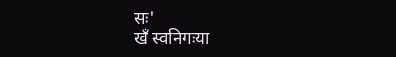सः'
खँ स्वनिगःया